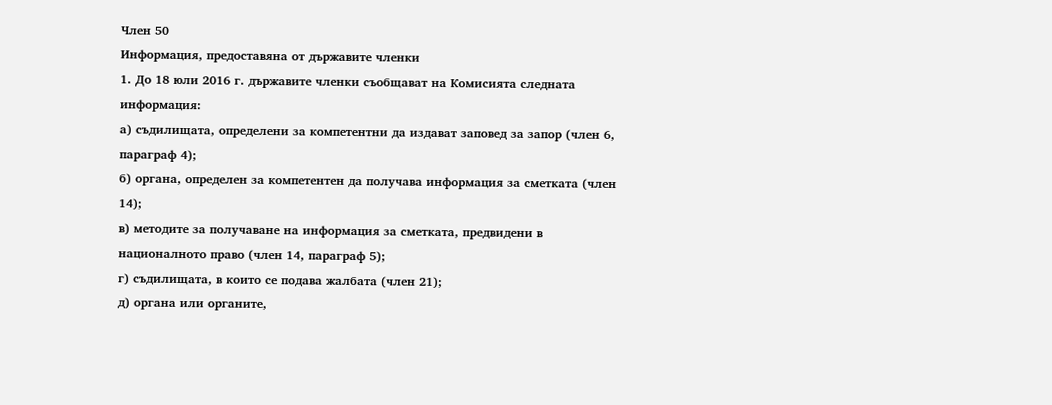Член 50
Информация, предоставяна от държавите членки
1. До 18 юли 2016 г. държавите членки съобщават на Комисията следната информация:
а) съдилищата, определени за компетентни да издават заповед за запор (член 6, параграф 4);
б) органа, определен за компетентен да получава информация за сметката (член 14);
в) методите за получаване на информация за сметката, предвидени в националното право (член 14, параграф 5);
г) съдилищата, в които се подава жалбата (член 21);
д) органа или органите,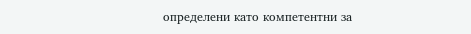определени като компетентни за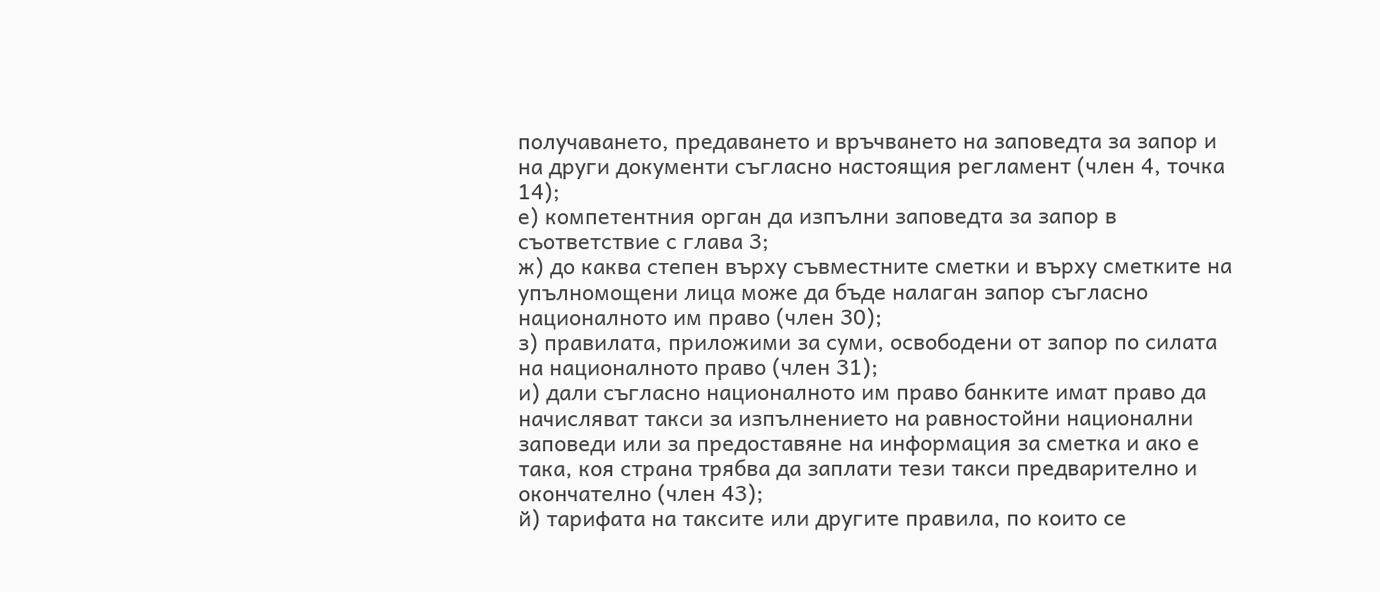получаването, предаването и връчването на заповедта за запор и на други документи съгласно настоящия регламент (член 4, точка 14);
е) компетентния орган да изпълни заповедта за запор в съответствие с глава 3;
ж) до каква степен върху съвместните сметки и върху сметките на упълномощени лица може да бъде налаган запор съгласно националното им право (член 30);
з) правилата, приложими за суми, освободени от запор по силата на националното право (член 31);
и) дали съгласно националното им право банките имат право да начисляват такси за изпълнението на равностойни национални заповеди или за предоставяне на информация за сметка и ако е така, коя страна трябва да заплати тези такси предварително и окончателно (член 43);
й) тарифата на таксите или другите правила, по които се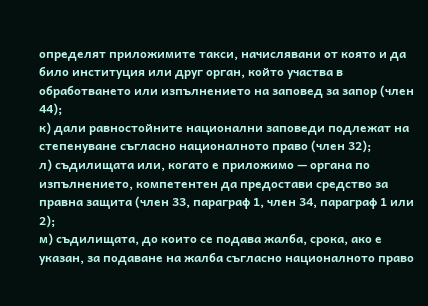определят приложимите такси, начислявани от която и да било институция или друг орган, който участва в обработването или изпълнението на заповед за запор (член 44);
к) дали равностойните национални заповеди подлежат на степенуване съгласно националното право (член 32);
л) съдилищата или, когато е приложимо — органа по изпълнението, компетентен да предостави средство за правна защита (член 33, параграф 1, член 34, параграф 1 или 2);
м) съдилищата, до които се подава жалба, срока, ако е указан, за подаване на жалба съгласно националното право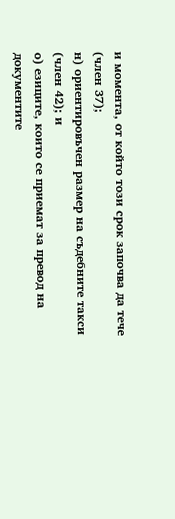и момента, от който този срок започва да тече (член 37);
н) ориентировъчен размер на съдебните такси (член 42); и
о) езиците, които се приемат за превод на документите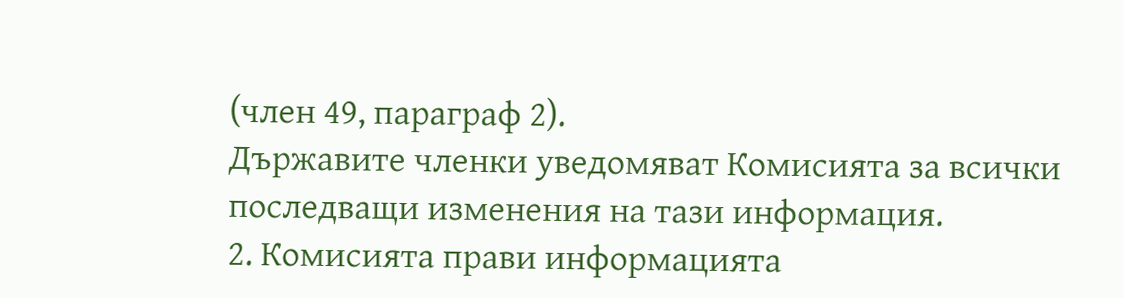(член 49, параграф 2).
Държавите членки уведомяват Комисията за всички последващи изменения на тази информация.
2. Комисията прави информацията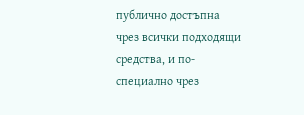публично достъпна чрез всички подходящи средства, и по-специално чрез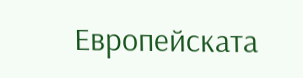Европейската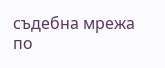съдебна мрежа по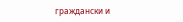граждански и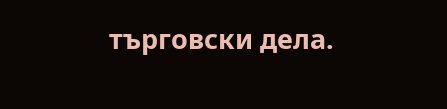търговски дела.